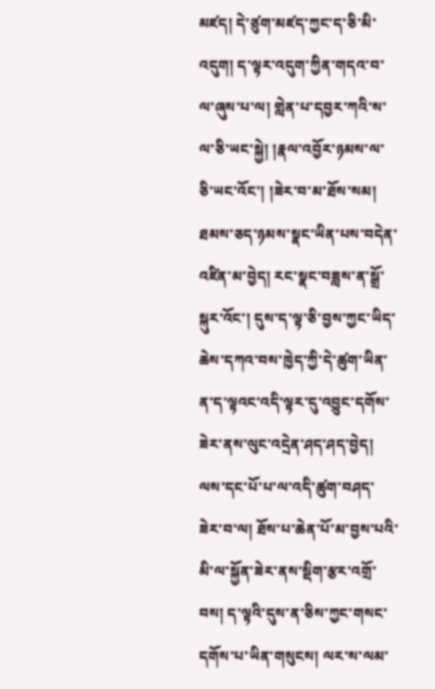མཛད། དེ་ཙུག་མཛད་ཀྱང་ད་ཅི་མི་འདུག། ད་ལྟར་འདུག་ཀྱིན་གདའ་བ་ལ་ཞུས་པ་ལ། གླེན་པ་དབྱར་ཀའི་ས་ལ་ཅི་ཡང་སྐྱེ། །རྣལ་འབྱོར་ཉམས་ལ་ཅི་ཡང་འོང་། །ཟེར་བ་མ་ཐོས་སམ། ཐམས་ཅད་ཉམས་སྣང་ཡིན་པས་བདེན་འཛིན་མ་བྱེད། རང་སྣང་བཟླས་ན་སྒྲོ་སྐུར་འོང་། དུས་ད་ལྟ་ཅི་བྱས་ཀྱང་ཡིད་ཆེས་དཀའ་བས་ཁྱེད་ཀྱི་དེ་ཚུག་ཡིན་ན་ད་ལྟའང་འདི་ལྟར་དུ་འབྱུང་དགོས་ཟེར་ནས་ལུང་འདྲེན་ཤད་ཤད་བྱེད། ལས་དང་པོ་པ་ལ་འདི་ཚུག་བཤད་ཟེར་བ་ལ། ཐོས་པ་ཆེན་པོ་མ་བྱས་པའི་མི་ལ་སྐྱོན་ཟེར་ནས་སྡིག་རྩར་འགྲོ་བས། ད་ལྟའི་དུས་ན་ཅིས་ཀྱང་གསང་དགོས་པ་ཡིན་གསུངས། ལར་ས་ལམ་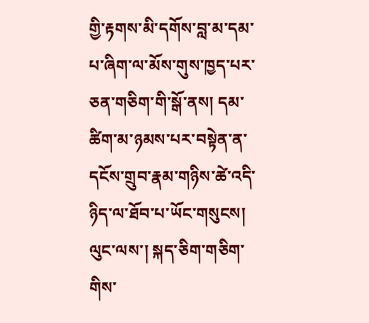གྱི་རྟགས་མི་དགོས་བླ་མ་དམ་པ་ཞིག་ལ་མོས་གུས་ཁྱད་པར་ཅན་གཅིག་གི་སྒོ་ནས། དམ་ཚིག་མ་ཉམས་པར་བསྟེན་ན་དངོས་གྲུབ་རྣམ་གཉིས་ཚེ་འདི་ཉིད་ལ་ཐོབ་པ་ཡོང་གསུངས། ལུང་ལས་། སྐད་ཅིག་གཅིག་གིས་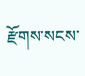རྫོགས་སངས་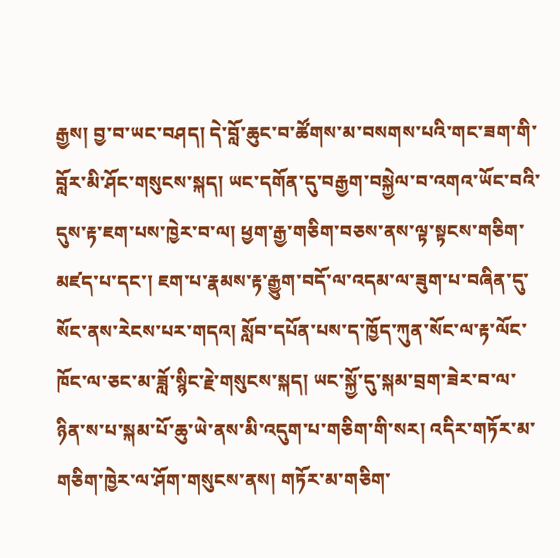རྒྱས། བྱ་བ་ཡང་བཤད། དེ་བློ་ཆུང་བ་ཚོགས་མ་བསགས་པའི་གང་ཟག་གི་བློར་མི་ཤོང་གསུངས་སྐད། ཡང་དགོན་དུ་བརྒྱག་བསྐྱེལ་བ་འགའ་ཡོང་བའི་དུས་རྟ་ཇག་པས་ཁྱེར་བ་ལ། ཕྱག་རྒྱ་གཅིག་བཅས་ནས་ལྟ་སྟངས་གཅིག་མཛད་པ་དང་། ཇག་པ་རྣམས་རྟ་རྒྱུག་བདོ་ལ་འདམ་ལ་ཟུག་པ་བཞིན་དུ་སོང་ནས་རེངས་པར་གདའ། སློབ་དཔོན་པས་ད་ཁྱོད་ཀུན་སོང་ལ་རྟ་ལོང་ཁོང་ལ་ཅང་མ་ཟློ་སྙིང་རྗེ་གསུངས་སྐད། ཡང་སྐྱོ་དུ་སྐམ་བྲག་ཟེར་བ་ལ་ཉིན་ས་པ་སྐམ་པོ་ཆུ་ཡེ་ནས་མི་འདུག་པ་གཅིག་གི་སར། འདིར་གཏོར་མ་གཅིག་ཁྱེར་ལ་ཤོག་གསུངས་ནས། གཏོར་མ་གཅིག་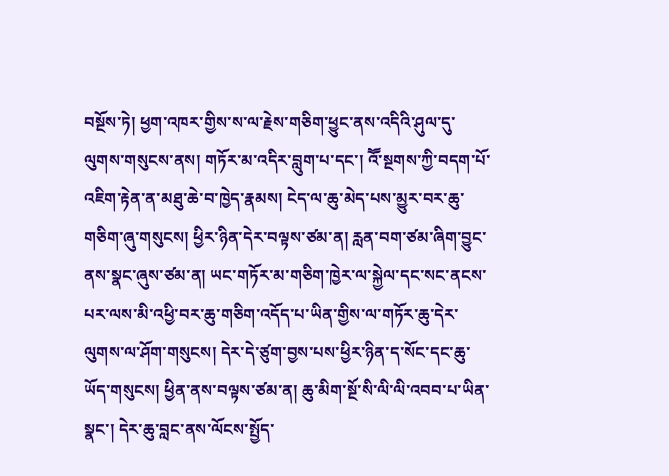བསྔོས་ཏེ། ཕྱག་འཁར་གྱིས་ས་ལ་རྗེས་གཅིག་ཕྱུང་ནས་འདིའི་ཤུལ་དུ་ལུགས་གསུངས་ནས། གཏོར་མ་འདིར་བླུག་པ་དང་། འཽ་སྔགས་ཀྱི་བདག་པོ་འཇིག་རྟེན་ན་མཐུ་ཆེ་བ་ཁྱེད་རྣམས། ངེད་ལ་ཆུ་མེད་པས་མྱུར་བར་ཆུ་གཅིག་ཞུ་གསུངས། ཕྱིར་ཉིན་དེར་བལྟས་ཙམ་ན། རླན་བག་ཙམ་ཞིག་བྱུང་ནས་སྣང་ཞུས་ཙམ་ན། ཡང་གཏོར་མ་གཅིག་ཁྱེར་ལ་སྐྱེལ་དང་སང་ནངས་པར་ལས་མི་འཕྱི་བར་ཆུ་གཅིག་འདོད་པ་ཡིན་གྱིས་ལ་གཏོར་ཆུ་དེར་ལུགས་ལ་ཤོག་གསུངས། དེར་དེ་ཙུག་བྱས་པས་ཕྱིར་ཉིན་ད་སོང་དང་ཆུ་ཡོད་གསུངས། ཕྱིན་ནས་བལྟས་ཙམ་ན། ཆུ་མིག་སྔོ་སི་ལི་ལི་འབབ་པ་ཡིན་སྣང་། དེར་ཆུ་བླང་ནས་ལོངས་སྤྱོད་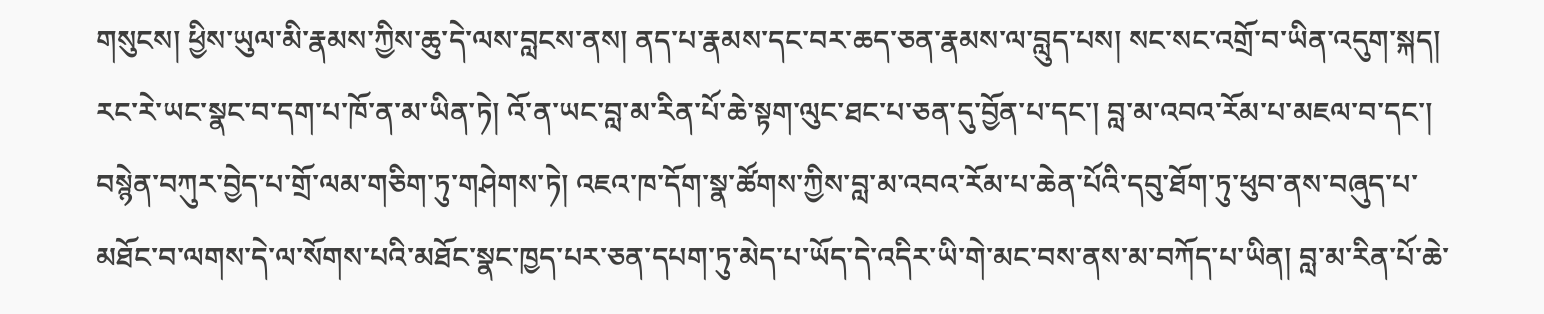གསུངས། ཕྱིས་ཡུལ་མི་རྣམས་ཀྱིས་ཆུ་དེ་ལས་བླངས་ནས། ནད་པ་རྣམས་དང་བར་ཆད་ཅན་རྣམས་ལ་བླུད་པས། སང་སང་འགྲོ་བ་ཡིན་འདུག་སྐད། རང་རེ་ཡང་སྣང་བ་དག་པ་ཁོ་ན་མ་ཡིན་ཏེ། འོ་ན་ཡང་བླ་མ་རིན་པོ་ཆེ་སྟག་ལུང་ཐང་པ་ཅན་དུ་བྱོན་པ་དང་། བླ་མ་འབའ་རོམ་པ་མཇལ་བ་དང་། བསྙེན་བཀུར་བྱེད་པ་གྲོ་ལམ་གཅིག་ཏུ་གཤེགས་ཏེ། འཇའ་ཁ་དོག་སྣ་ཚོགས་ཀྱིས་བླ་མ་འབའ་རོམ་པ་ཆེན་པོའི་དབུ་ཐོག་ཏུ་ཕུབ་ནས་བཞུད་པ་མཐོང་བ་ལགས་དེ་ལ་སོགས་པའི་མཐོང་སྣང་ཁྱད་པར་ཅན་དཔག་ཏུ་མེད་པ་ཡོད་དེ་འདིར་ཡི་གེ་མང་བས་ནས་མ་བཀོད་པ་ཡིན། བླ་མ་རིན་པོ་ཆེ་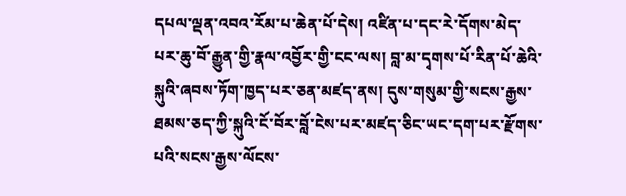དཔལ་ལྡན་འབའ་རོམ་པ་ཆེན་པོ་དེས། འཛིན་པ་དང་རེ་དོགས་མེད་པར་ཆུ་བོ་རྒྱུན་གྱི་རྣལ་འབྱོར་གྱི་ངང་ལས། བླ་མ་དྭགས་པོ་རིན་པོ་ཆེའི་སྐུའི་ཞབས་ཏོག་ཁྱད་པར་ཅན་མཛད་ནས། དུས་གསུམ་གྱི་སངས་རྒྱས་ཐམས་ཅད་ཀྱི་སྐུའི་ངོ་བོར་བློ་ངེས་པར་མཛད་ཅིང་ཡང་དག་པར་རྫོགས་པའི་སངས་རྒྱས་ལོངས་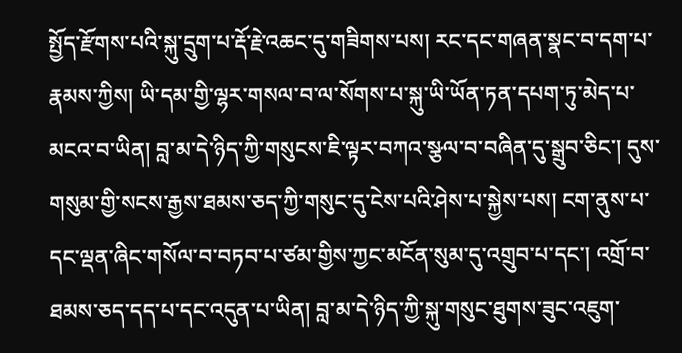སྤྱོད་རྫོགས་པའི་སྐུ་དྲུག་པ་རྡོ་རྗེ་འཆང་དུ་གཟིགས་པས། རང་དང་གཞན་སྣང་བ་དག་པ་རྣམས་ཀྱིས། ཡི་དམ་གྱི་ལྷར་གསལ་བ་ལ་སོགས་པ་སྐུ་ཡི་ཡོན་ཏན་དཔག་ཏུ་མེད་པ་མངའ་བ་ཡིན། བླ་མ་དེ་ཉིད་ཀྱི་གསུངས་ཇི་ལྟར་བཀའ་སྩལ་བ་བཞིན་དུ་སྒྲུབ་ཅིང་། དུས་གསུམ་གྱི་སངས་རྒྱས་ཐམས་ཅད་ཀྱི་གསུང་དུ་ངེས་པའི་ཤེས་པ་སྐྱེས་པས། ངག་ནུས་པ་དང་ལྡན་ཞིང་གསོལ་བ་བཏབ་པ་ཙམ་གྱིས་ཀྱང་མངོན་སུམ་དུ་འགྲུབ་པ་དང་། འགྲོ་བ་ཐམས་ཅད་དད་པ་དང་འདུན་པ་ཡིན། བླ་མ་དེ་ཉིད་ཀྱི་སྐུ་གསུང་ཐུགས་ཟུང་འཇུག་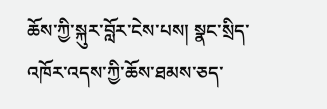ཆོས་ཀྱི་སྐུར་བློར་ངེས་པས། སྣང་སྲིད་འཁོར་འདས་ཀྱི་ཆོས་ཐམས་ཅད་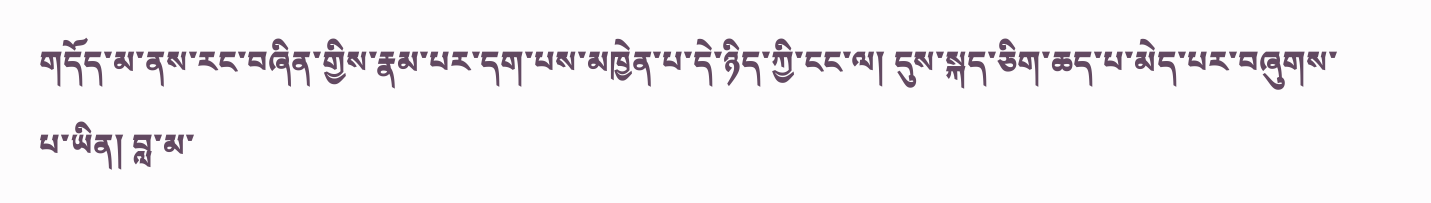གདོད་མ་ནས་རང་བཞིན་གྱིས་རྣམ་པར་དག་པས་མཁྱེན་པ་དེ་ཉིད་ཀྱི་ངང་ལ། དུས་སྐད་ཅིག་ཆད་པ་མེད་པར་བཞུགས་པ་ཡིན། བླ་མ་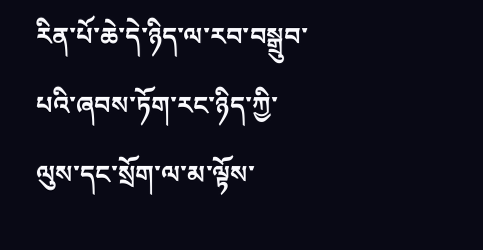རིན་པོ་ཆེ་དེ་ཉིད་ལ་རབ་བསྒྲུབ་པའི་ཞབས་ཏོག་རང་ཉིད་ཀྱི་ལུས་དང་སྲོག་ལ་མ་ལྟོས་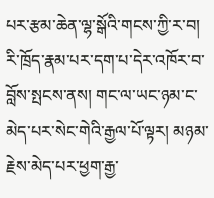པར་རྩམ་ཆེན་ལྷ་སྒོའི་གངས་ཀྱི་ར་བ། རི་ཁྲོད་རྣམ་པར་དག་པ་དེར་འཁོར་བ་བློས་སྤངས་ནས། གང་ལ་ཡང་ཉམ་ང་མེད་པར་སེང་གེའི་རྒྱལ་པོ་ལྟར། མཉམ་རྗེས་མེད་པར་ཕྱག་རྒྱ་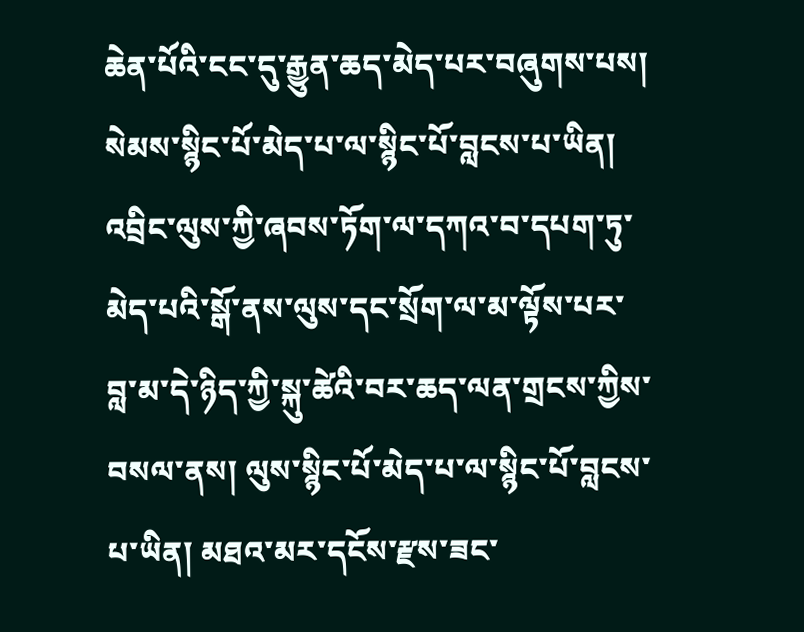ཆེན་པོའི་ངང་དུ་རྒྱུན་ཆད་མེད་པར་བཞུགས་པས། སེམས་སྙིང་པོ་མེད་པ་ལ་སྙིང་པོ་བླངས་པ་ཡིན། འབྲིང་ལུས་ཀྱི་ཞབས་ཏོག་ལ་དཀའ་བ་དཔག་ཏུ་མེད་པའི་སྒོ་ནས་ལུས་དང་སྲོག་ལ་མ་ལྟོས་པར་བླ་མ་དེ་ཉིད་ཀྱི་སྐུ་ཚེའི་བར་ཆད་ལན་གྲངས་ཀྱིས་བསལ་ནས། ལུས་སྙིང་པོ་མེད་པ་ལ་སྙིང་པོ་བླངས་པ་ཡིན། མཐའ་མར་དངོས་རྫས་ཟང་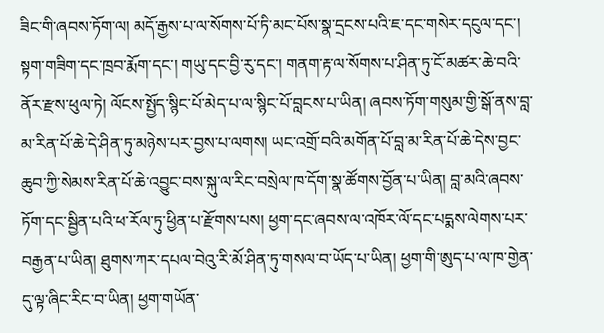ཟིང་གི་ཞབས་ཏོག་ལ། མདོ་རྒྱས་པ་ལ་སོགས་པོ་ཏི་མང་པོས་སྣ་དྲངས་པའི་ཇ་དང་གསེར་དངུལ་དང་། སྟག་གཟིག་དང་ཁྲབ་རྨོག་དང་། གཡུ་དང་བྱི་རུ་དང་། གནག་རྟ་ལ་སོགས་པ་ཤིན་ཏུ་ངོ་མཚར་ཆེ་བའི་ནོར་རྫས་ཕུལ་ཏེ། ལོངས་སྤྱོད་སྙིང་པོ་མེད་པ་ལ་སྙིང་པོ་བླངས་པ་ཡིན། ཞབས་ཏོག་གསུམ་གྱི་སྒོ་ནས་བླ་མ་རིན་པོ་ཆེ་དེ་ཤིན་ཏུ་མཉེས་པར་བྱས་པ་ལགས། ཡང་འགྲོ་བའི་མགོན་པོ་བླ་མ་རིན་པོ་ཆེ་དེས་བྱང་ཆུབ་ཀྱི་སེམས་རིན་པོ་ཆེ་འབྱུང་བས་སྐུ་ལ་རིང་བསྲེལ་ཁ་དོག་སྣ་ཚོགས་བྱོན་པ་ཡིན། བླ་མའི་ཞབས་ཏོག་དང་སྦྱིན་པའི་ཕ་རོལ་ཏུ་ཕྱིན་པ་རྫོགས་པས། ཕྱག་དང་ཞབས་ལ་འཁོར་ལོ་དང་པདྨས་ལེགས་པར་བརྒྱན་པ་ཡིན། ཐུགས་ཀར་དཔལ་བེའུ་རི་མོ་ཤིན་ཏུ་གསལ་བ་ཡོད་པ་ཡིན། ཕྱག་གི་ཨུད་པ་ལ་ཁ་གྱེན་དུ་ལྟ་ཞིང་རིང་བ་ཡིན། ཕྱག་གཡོན་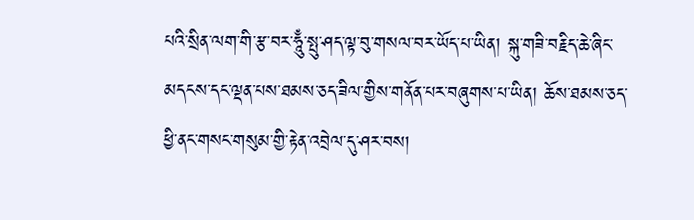པའི་སྲིན་ལག་གི་རྩ་བར་ཧཱུྃ་སྤུ་ཤད་ལྟ་བུ་གསལ་བར་ཡོད་པ་ཡིན། སྐུ་གཟི་བརྗིད་ཆེ་ཞིང་མདངས་དང་ལྡན་པས་ཐམས་ཅད་ཟིལ་གྱིས་གནོན་པར་བཞུགས་པ་ཡིན། ཆོས་ཐམས་ཅད་ཕྱི་ནང་གསང་གསུམ་གྱི་རྟེན་འབྲེལ་དུ་ཤར་བས།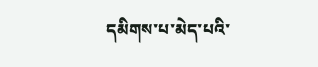དམིགས་པ་མེད་པའི་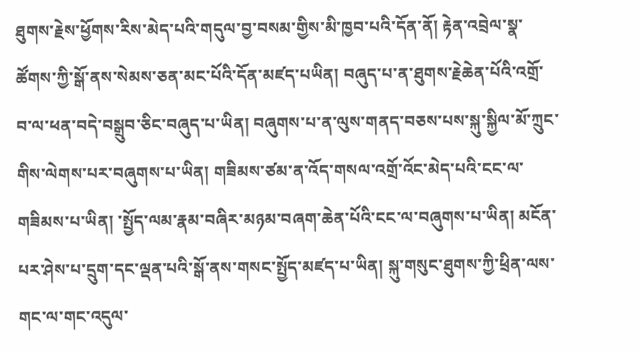ཐུགས་རྗེས་ཕྱོགས་རིས་མེད་པའི་གདུལ་བྱ་བསམ་གྱིས་མི་ཁྱབ་པའི་དོན་ནོ། རྟེན་འབྲེལ་སྣ་ཚོགས་ཀྱི་སྒོ་ནས་སེམས་ཅན་མང་པོའི་དོན་མཛད་པཡིན། བཞུད་པ་ན་ཐུགས་རྗེཆེན་པོའི་འགྲོ་བ་ལ་ཕན་བདེ་བསྒྲུབ་ཅིང་བཞུད་པ་ཡིན། བཞུགས་པ་ན་ལུས་གནད་བཅས་པས་སྐུ་སྐྱིལ་མོ་ཀྲུང་གིས་ལེགས་པར་བཞུགས་པ་ཡིན། གཟིམས་ཙམ་ན་འོད་གསལ་འགྲོ་འོང་མེད་པའི་ངང་ལ་གཟིམས་པ་ཡིན། ་སྤྱོད་ལམ་རྣམ་བཞིར་མཉམ་བཞག་ཆེན་པོའི་ངང་ལ་བཞུགས་པ་ཡིན། མངོན་པར་ཤེས་པ་དྲུག་དང་ལྡན་པའི་སྒོ་ནས་གསང་སྤྱོད་མཛད་པ་ཡིན། སྐུ་གསུང་ཐུགས་ཀྱི་ཕྲིན་ལས་གང་ལ་གང་འདུལ་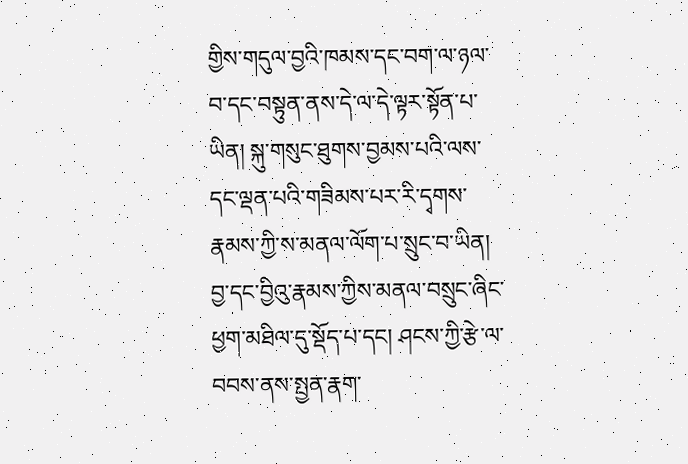གྱིས་གདུལ་བྱའི་ཁམས་དང་བག་ལ་ཉལ་བ་དང་བསྟུན་ནས་དེ་ལ་དེ་ལྟར་སྟོན་པ་ཡིན། སྐུ་གསུང་ཐུགས་བྱམས་པའི་ལས་དང་ལྡན་པའི་གཟིམས་པར་རི་དྭགས་རྣམས་ཀྱི་ས་མནལ་ལོག་པ་སྲུང་བ་ཡིན། བྱ་དང་བྱིའུ་རྣམས་ཀྱིས་མནལ་བསྲུང་ཞིང་ཕྱག་མཐིལ་དུ་སྡོད་པ་དང། ཤངས་ཀྱི་རྩེ་ལ་བབས་ནས་སྤྱན་རྣག་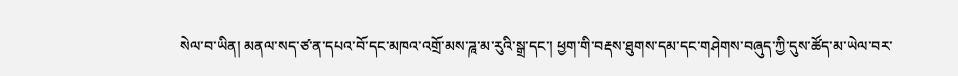སེལ་བ་ཡིན། མནལ་སད་ཙ་ན་དཔའ་བོ་དང་མཁའ་འགྲོ་མས་ཌཱ་མ་རུའི་སྒྲ་དང་། ཕྱག་གི་བརྡས་ཐུགས་དམ་དང་གཤེགས་བཞུད་ཀྱི་དུས་ཚོད་མ་ཡེལ་བར་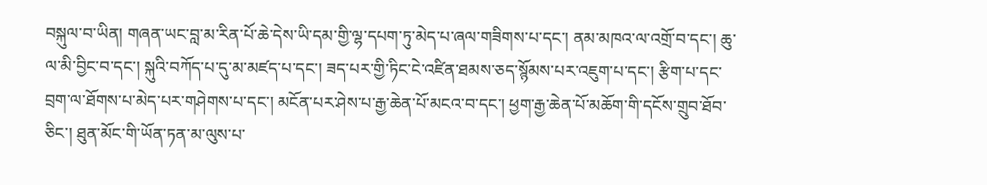བསྐུལ་བ་ཡིན། གཞན་ཡང་བླ་མ་རིན་པོ་ཆེ་དེས་ཡི་དམ་གྱི་ལྷ་དཔག་ཏུ་མེད་པ་ཞལ་གཟིགས་པ་དང་། ནམ་མཁའ་ལ་འགྲོ་བ་དང་། ཆུ་ལ་མི་བྱིང་བ་དང་། སྐུའི་བཀོད་པ་དུ་མ་མཛད་པ་དང་། ཟད་པར་གྱི་ཏིང་ངེ་འཛིན་ཐམས་ཅད་སྙོམས་པར་འཇུག་པ་དང་། རྩིག་པ་དང་བྲག་ལ་ཐོགས་པ་མེད་པར་གཤེགས་པ་དང་། མངོན་པར་ཤེས་པ་རྒྱ་ཆེན་པོ་མངའ་བ་དང་། ཕྱག་རྒྱ་ཆེན་པོ་མཆོག་གི་དངོས་གྲུབ་ཐོབ་ཅིང་། ཐུན་མོང་གི་ཡོན་ཏན་མ་ལུས་པ་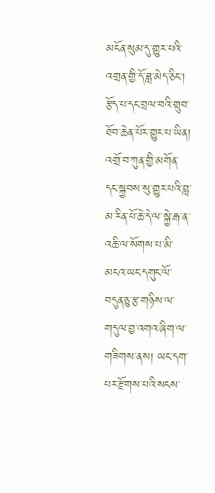མངོན་སུམ་དུ་གྱུར་པའི་འགྲན་གྱི་དོ་ཟླ་མེད་ཅིང་། རྩོད་པ་དང་བྲལ་བའི་གྲུབ་ཐོབ་ཆེན་པོར་གྱུར་པ་ཡིན། འགྲོ་བ་ཀུན་གྱི་མགོན་དང་སྐྱབས་སུ་གྱུར་པའི་བླ་མ་རིན་པོ་ཆེ་དེ་ལ་སྐྱེ་རྒ་ན་འཆི་ལ་སོགས་པ་མི་མངའ་ཡང་དགུང་ལོ་བདུན་ཅུ་རྩ་གཉིས་ལ་གདུལ་བྱ་འགའ་ཞིག་ལ་གཟིགས་ནས། ཡང་དག་པར་རྫོགས་པའི་སངས་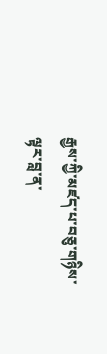རྒྱས་ཀྱི་མཛད་པ་བཅུ་གཉིས་ལྟར་བླ་ན་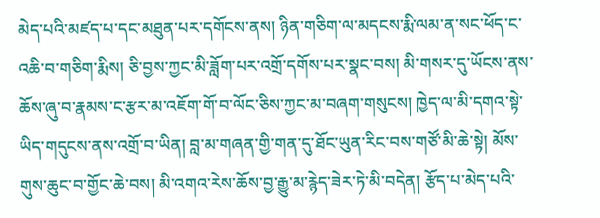མེད་པའི་མཛད་པ་དང་མཐུན་པར་དགོངས་ནས། ཉིན་གཅིག་ལ་མདངས་རྨི་ལམ་ན་སང་ཕོད་ང་འཆི་བ་གཅིག་རྨིས། ཅི་བྱས་ཀྱང་མི་ཟློག་པར་འགྲོ་དགོས་པར་སྣང་བས། མི་གསར་དུ་ཡོངས་ནས་ཆོས་ཞུ་བ་རྣམས་ང་རྩར་མ་འཇོག་གོ་བ་ལོང་ཅིས་ཀྱང་མ་བཞག་གསུངས། ཁྱེད་ལ་མི་དགའ་སྟེ་ཡིད་གདུངས་ནས་འགྲོ་བ་ཡིན། བླ་མ་གཞན་གྱི་གན་དུ་ཐོང་ཡུན་རིང་བས་གཙོ་མི་ཆེ་སྟེ། མོས་གུས་ཆུང་བ་གྱོང་ཆེ་བས། མི་འགའ་རེས་ཆོས་བྱ་རྒྱུ་མ་རྙེད་ཟེར་ཏེ་མི་བདེན། རྩོད་པ་མེད་པའི་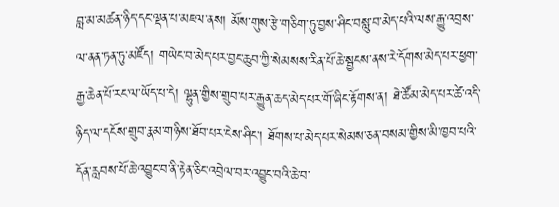བླ་མ་མཚན་ཉིད་དང་ལྡན་པ་མཇལ་ནས། མོས་གུས་རྩེ་གཅིག་ཏུ་བྱས་ཤིང་བསླུ་བ་མེད་པའི་ལས་རྒྱུ་འབྲས་ལ་ནན་ཏན་ཏུ་མཛོད། གཡེང་བ་མེད་པར་བྱང་ཆུབ་ཀྱི་སེམསས་རིན་པོ་ཆེ་སྦྱངས་ནས་རེ་དོགས་མེད་པར་ཕྱག་རྒྱ་ཆེན་པོ་རང་ལ་ཡོད་པ་དེ། ལྷུན་གྱིས་གྲུབ་པར་རྒྱུན་ཆད་མེད་པར་གོ་ཞིང་རྟོགས་ན། ཐེ་ཚོམ་མེད་པར་ཚེ་འདི་ཉིད་ལ་དངོས་གྲུབ་རྣམ་གཉིས་ཐོབ་པར་ངེས་ཤིང་། ཐོགས་པ་མེད་པར་སེམས་ཅན་བསམ་གྱིས་མི་ཁྱབ་པའི་དོན་རླབས་པོ་ཆེ་འབྱུང་བ་ནི་རྟེན་ཅིང་འབྲེལ་བར་འབྱུང་བའི་ཆེ་བ་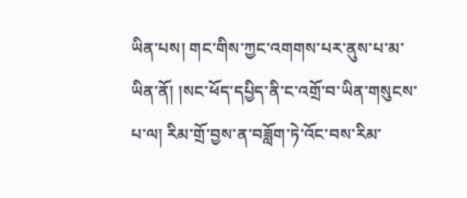ཡིན་པས། གང་གིས་ཀྱང་འགགས་པར་ནུས་པ་མ་ཡིན་ནོ། །སང་ཕོད་དཔྱིད་ནི་ང་འགྲོ་བ་ཡིན་གསུངས་པ་ལ། རིམ་གྲོ་བྱས་ན་བཟློག་ཏེ་འོང་བས་རིམ་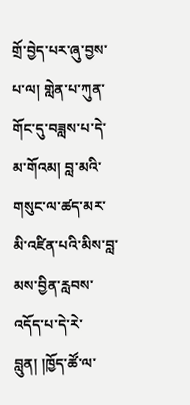གྲོ་བྱེད་པར་ཞུ་བྱས་པ་ལ། གླེན་པ་ཀུན་གོང་དུ་བཟླས་པ་དེ་མ་གོའམ། བླ་མའི་གསུང་ལ་ཚད་མར་མི་འཛིན་པའི་མིས་བླ་མས་བྱིན་རླབས་འདོད་པ་དེ་རེ་བླུན། །ཁྱོད་ཚོ་ལ་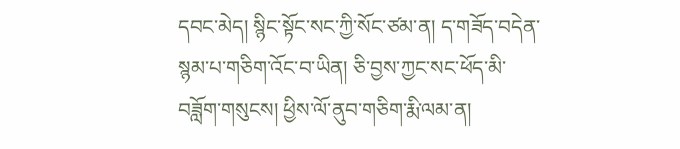དབང་མེད། སྙིང་སྟོང་སང་ཀྱི་སོང་ཙམ་ན། ད་གཟོད་བདེན་སྙམ་པ་གཅིག་འོང་བ་ཡིན། ཅི་བྱས་ཀྱང་སང་ཕོད་མི་བཟློག་གསུངས། ཕྱིས་ལོ་ནུབ་གཅིག་རྨི་ལམ་ན།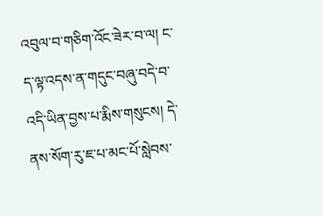འབུལ་བ་གཅིག་འོང་ཟེར་བ་ལ། ང་ད་ལྟ་འདས་ན་གདུང་བཞུ་བདེ་བ་འདི་ཡིན་བྱས་པ་རྨིས་གསུངས། དེ་ནས་སོག་རུ་ཇ་པ་མང་པོ་སླེབས་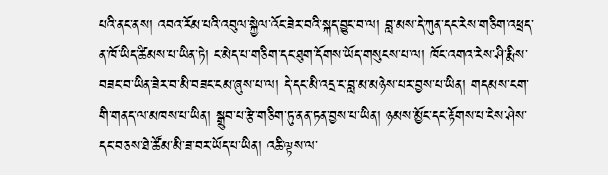པའི་ནང་ནས། འབའ་རོམ་པའི་འབུལ་སྐྱེལ་འོང་ཟེར་བའི་སྐད་བྱུང་བ་ལ། བླ་མས་དེ་ཀུན་དང་རེས་གཅིག་འཕྲད་ན་ཁོ་ཡིད་ཚིམས་པ་ཡིན་ཏེ། ང་མེད་པ་གཅིག་དང་ཐུག་དོགས་ཡོད་གསུངས་པ་ལ། ཁོང་འགའ་རེས་ཤི་རྨིས་བཟང་བ་ཡིན་ཟེར་བ་མི་བཟང་ངམ་ཞུས་པ་ལ། དེ་དང་མི་འདྲ་ང་བླ་མ་མཉེས་པར་བྱས་པ་ཡིན། གདམས་ངག་གི་གནད་ལ་མཁས་པ་ཡིན། སྒྲུབ་པ་རྩེ་གཅིག་ཏུ་ནན་ཏན་བྱས་པ་ཡིན། ཉམས་མྱོང་དང་རྟོགས་པ་ངེས་ཤེས་དང་བཅས་ཐེ་ཚོམ་མི་ཟ་བར་ཡོད་པ་ཡིན། འཆི་ལྟས་ལ་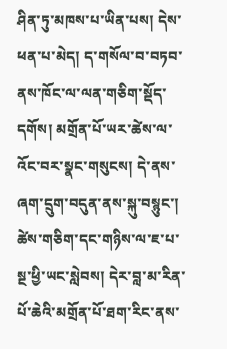ཤིན་ཏུ་མཁས་པ་ཡིན་པས། དེས་ཕན་པ་མེད། ད་གསོལ་བ་བཏབ་ནས་ཁོང་ལ་ལན་གཅིག་སྡོད་དགོས། མགྲོན་པོ་ཡར་ཚེས་ལ་འོང་བར་སྣང་གསུངས། དེ་ནས་ཞག་དྲུག་བདུན་ནས་སྐུ་བསྙུང་། ཚེས་གཅིག་དང་གཉིས་ལ་ཇ་པ་སྔ་ཕྱི་ཡང་སླེབས། དེར་བླ་མ་རིན་པོ་ཆེའི་མགྲོན་པོ་ཐག་རིང་ནས་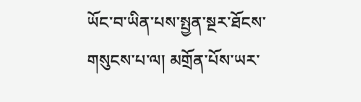ཡོང་བ་ཡིན་པས་སྤྱན་སྔར་ཐོངས་གསུངས་པ་ལ། མགྲོན་པོས་ཡར་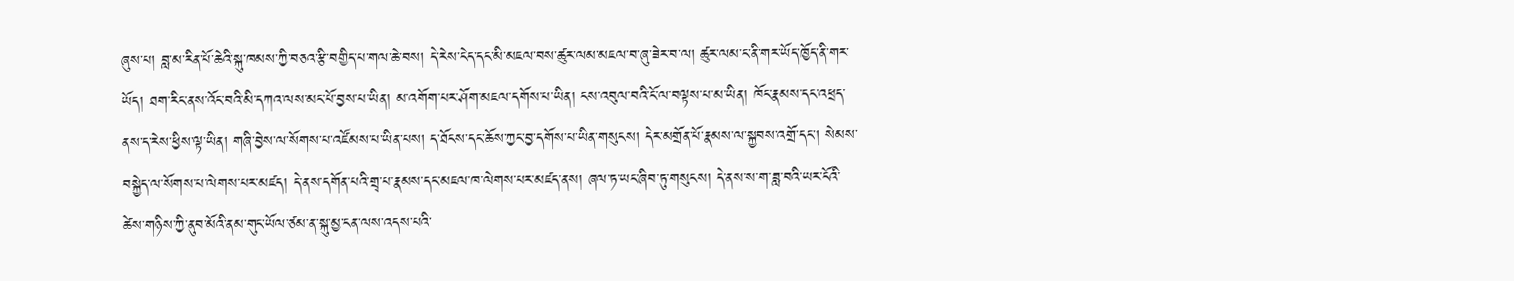ཞུས་པ། བླ་མ་རིན་པོ་ཆེའི་སྐུ་ཁམས་ཀྱི་བཅའ་རྩི་བགྱིད་པ་གལ་ཆེ་བས། དེ་རེས་ངེད་དང་མི་མཇལ་བས་ཚུར་ལམ་མཇལ་བ་ཞུ་ཟེར་བ་ལ། ཚུར་ལམ་ང་ནི་གར་ཡོད་ཁྱོད་ནི་གར་ཡོད། ཐག་རིང་ནས་འོང་བའི་མི་དཀའ་ལས་མང་པོ་བྱས་པ་ཡིན། མ་འགོག་པར་ཤོག་མཇལ་དགོས་པ་ཡིན། ངས་འབུལ་བའི་ངོ་ལ་བལྟས་པ་མ་ཡིན། ཁོང་རྣམས་དང་འཕྲད་ནས་ད་རེས་ཕྱིས་ལྟ་ཡིན། གཞི་བྱེས་ལ་སོགས་པ་འཛོམས་པ་ཡིན་པས། ད་ཐོངས་དང་ཆོས་ཀྱང་བྱ་དགོས་པ་ཡིན་གསུངས། དེར་མགྲོན་པོ་རྣམས་ལ་སྐྱབས་འགྲོ་དང་། སེམས་བསྐྱེད་ལ་སོགས་པ་ལེགས་པར་མཛད། དེ་ནས་དགོན་པའི་གྲྭ་པ་རྣམས་དང་མཇལ་ཁ་ལེགས་པར་མཛད་ནས། ཞལ་ཏ་ཡང་ཞིབ་ཏུ་གསུངས། དེ་ནས་ས་ག་ཟླ་བའི་ཡར་ངོའི་ཚེས་གཉིས་ཀྱི་ནུབ་མོའི་ནམ་གུང་ཡོལ་ཙམ་ན་སྐུ་མྱ་ངན་ལས་འདས་པའི་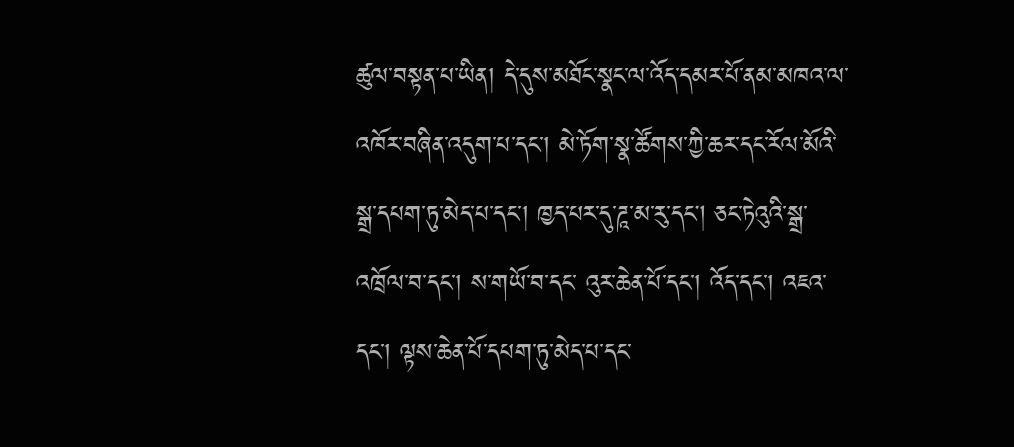ཚུལ་བསྟན་པ་ཡིན། དེ་དུས་མཐོང་སྣང་ལ་འོད་དམར་པོ་ནམ་མཁའ་ལ་འཁོར་བཞིན་འདུག་པ་དང་། མེ་ཏོག་སྣ་ཚོགས་ཀྱི་ཆར་དང་རོལ་མོའི་སྒྲ་དཔག་ཏུ་མེད་པ་དང་། ཁྱད་པར་དུ་ཌཱ་མ་རུ་དང། ཅང་ཏེའུའི་སྒྲ་འཁྲོལ་བ་དང་། ས་གཡོ་བ་དང་ འུར་ཆེན་པོ་དང་། འོད་དང་། འཇའ་དང་། ལྟས་ཆེན་པོ་དཔག་ཏུ་མེད་པ་དང་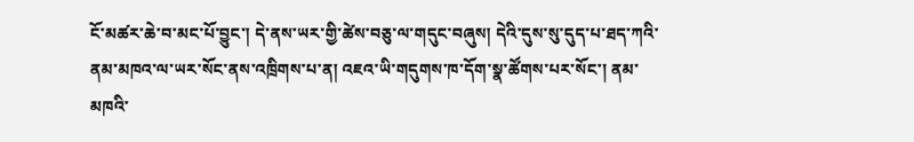ངོ་མཚར་ཆེ་བ་མང་པོ་བྱུང་། དེ་ནས་ཡར་གྱི་ཚེས་བཅུ་ལ་གདུང་བཞུས། དེའི་དུས་སུ་དུད་པ་ཐད་ཀའི་ནམ་མཁའ་ལ་ཡར་སོང་ནས་འཁྲིགས་པ་ན། འཇའ་ཡི་གདུགས་ཁ་དོག་སྣ་ཚོགས་པར་སོང་། ནམ་མཁའི་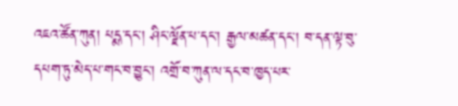འཇའ་ཚོན་ཀུན། པདྨ་དང་། ཤིང་ལྗོན་པ་དང་། རྒྱལ་མཚན་དང་། བ་དན་ལྟ་བུ་དཔག་ཏུ་མེད་པ་གང་བ་བྱུང་། འགྲོ་བ་ཀུན་ལ་དང་བ་ཁྱད་པར་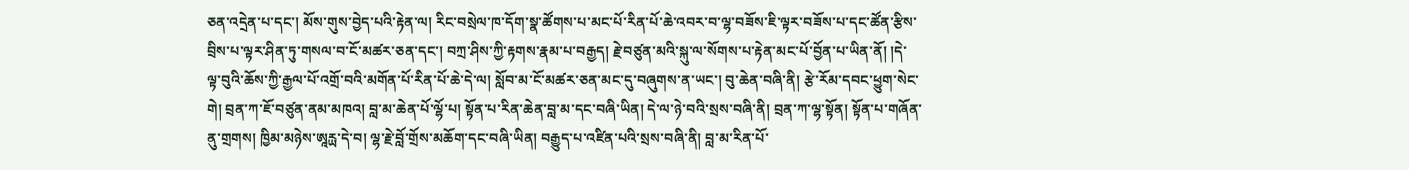ཅན་འདྲེན་པ་དང་། མོས་གུས་བྱེད་པའི་རྟེན་ལ། རིང་བསྲེལ་ཁ་དོག་སྣ་ཚོགས་པ་མང་པོ་རིན་པོ་ཆེ་འབར་བ་ལྷ་བཟོས་ཇི་ལྟར་བཟོས་པ་དང་ཚོན་རྩིས་བྲིས་པ་ལྟར་ཤིན་ཏུ་གསལ་བ་ངོ་མཚར་ཅན་དང་། བཀྲ་ཤིས་ཀྱི་རྟགས་རྣམ་པ་བརྒྱད། རྗེ་བཙུན་མའི་སྐུ་ལ་སོགས་པ་རྟེན་མང་པོ་བྱོན་པ་ཡིན་ནོ། །དེ་ལྟ་བུའི་ཆོས་ཀྱི་རྒྱལ་པོ་འགྲོ་བའི་མགོན་པོ་རིན་པོ་ཆེ་དེ་ལ། སློབ་མ་ངོ་མཚར་ཅན་མང་དུ་བཞུགས་ན་ཡང་། བུ་ཆེན་བཞི་ནི། རྩེ་རོམ་དབང་ཕྱུག་སེང་གེ། བྲན་ཀ་ཇོ་བཙུན་ནམ་མཁའ། བླ་མ་ཆེན་པོ་ལྷོ་པ། སྟོན་པ་རིན་ཆེན་བླ་མ་དང་བཞི་ཡིན། དེ་ལ་ཉེ་བའི་སྲས་བཞི་ནི། བྲན་ཀ་ལྷ་སྟོན། སྟོན་པ་གཞོན་ནུ་གྲགས། ཁྱིམ་མཉེས་ཨཱརྻ་དེ་བ། ལྷ་རྗེ་བློ་གྲོས་མཆོག་དང་བཞི་ཡིན། བརྒྱུད་པ་འཛིན་པའི་སྲས་བཞི་ནི། བླ་མ་རིན་པོ་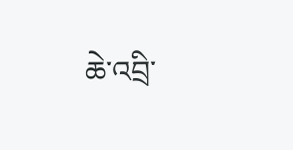ཆེ་འབྲི་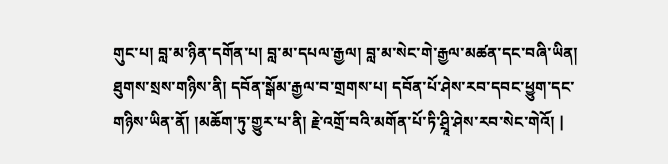གུང་པ། བླ་མ་ཉིན་དགོན་པ། བླ་མ་དཔལ་རྒྱལ། བླ་མ་སེང་གེ་རྒྱལ་མཚན་དང་བཞི་ཡིན། ཐུགས་སྲས་གཉིས་ནི། དབོན་སྒོམ་རྒྱལ་བ་གྲགས་པ། དབོན་པོ་ཤེས་རབ་དབང་ཕྱུག་དང་གཉིས་ཡིན་ནོ། །མཆོག་ཏུ་གྱུར་པ་ནི། རྗེ་འགྲོ་བའི་མགོན་པོ་ཏི་ཤྲཱི་ཤེས་རབ་སེང་གེའོ། |